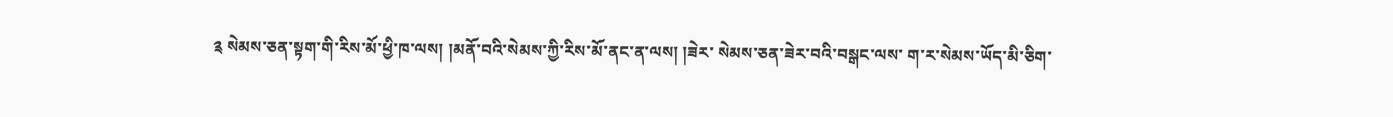༉ སེམས་ཅན་སྟག་གི་རིས་མོ་ཕྱི་ཁ་ལས། །མནོ་བའི་སེམས་ཀྱི་རིས་མོ་ནང་ན་ལས། །ཟེར་ སེམས་ཅན་ཟེར་བའི་བསྒང་ལས་ ག་ར་སེམས་ཡོད་མི་ཅིག་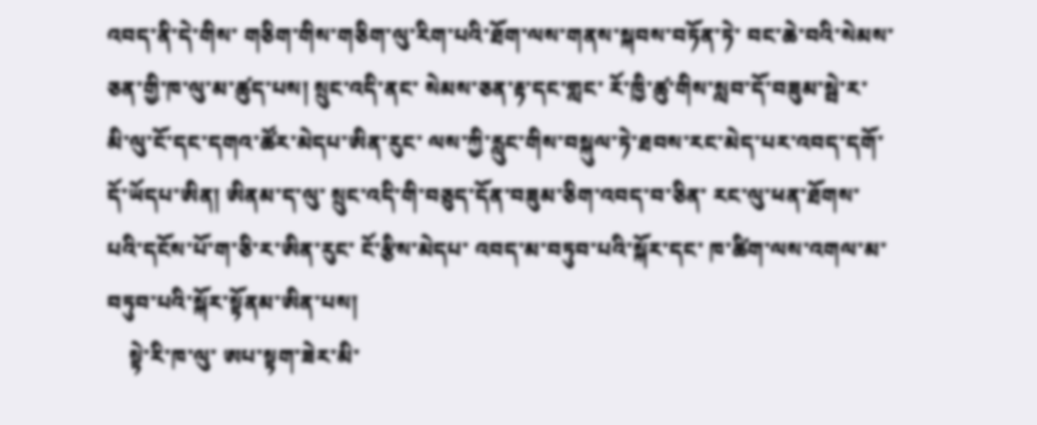འབད་ནི་དེ་གིས་ གཅིག་གིས་གཅིག་ལུ་རིག་པའི་ཐོག་ལས་གནས་སྐབས་བཏོན་ཏེ་ བང་ཆེ་བའི་སེམས་ཅན་གྱི་ཁ་ལུ་མ་ཚུད་པས། སྲུང་འདི་ནང་ སེམས་ཅན་རྟ་དང་གླང་ རོ་ཁྱི་ཚུ་གིས་སླབ་དོ་བཟུམ་སྦེ་ར་ མི་ལུ་ངོ་དང་དགའ་ཚོར་མེདཔ་ཨིན་རུང་ ལས་ཀྱི་རླུང་གིས་བསྐུལ་ཏེ་ཐབས་རང་མེད་པར་འབད་དགོ་དོ་ཡོདཔ་ཨིན། ཨིནམ་ད་ལུ་ སྲུང་འདི་གི་བཅུད་དོན་བཟུམ་ཅིག་འབད་བ་ཅིན་ རང་ལུ་ཕན་ཐོགས་པའི་དངོས་པོ་ག་ཅི་ར་ཨིན་རུང་ ངོ་རྩིས་མེདཔ་ འབད་མ་བཏུབ་པའི་སྐོར་དང་ ཁ་ཚིག་ལས་འགལ་མ་བཏུབ་པའི་སྐོར་སྟོནམ་ཨིན་པས།
    སྟེ་རི་ཁ་ལུ་ ཨཔ་སྟག་ཟེར་མི་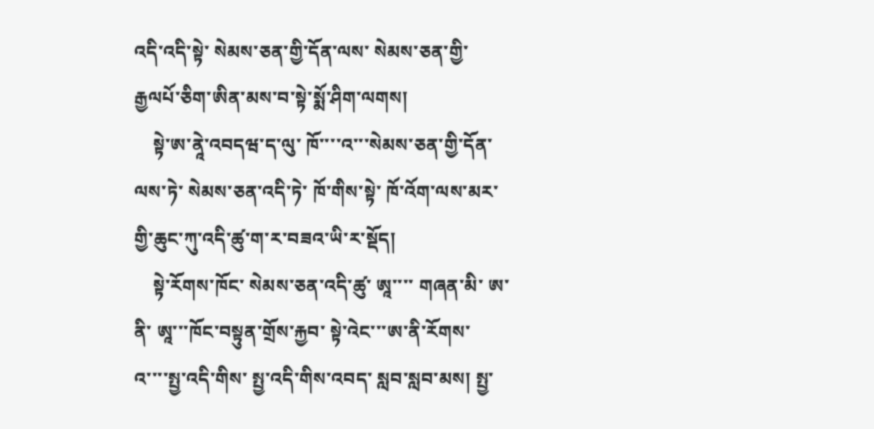འདི་འདི་སྟེ་ སེམས་ཅན་གྱི་དོན་ལས་ སེམས་ཅན་གྱི་རྒྱལཔོ་ཅིག་ཨིན་མས་བ་སྟེ་སྨོ་ཤིག་ལགས།
    སྟེ་ཨ་ནཱེ་འབདཝ་ད་ལུ་ ཁོ་་་་འ་་་སེམས་ཅན་གྱི་དོན་ལས་ཏེ་ སེམས་ཅན་འདི་ཏེ་ ཁོ་གིས་སྟེ་ ཁོ་འོག་ལས་མར་གྱི་ཆུང་ཀུ་འདི་ཚུ་ག་ར་བཟའ་ཡི་ར་སྡོད།
    སྟེ་རོགས་ཁོང་ སེམས་ཅན་འདི་ཚུ་ ཨཱ་་་་ གཞན་མི་ ཨ་ནི་ ཨཱ་་་ཁོང་བསྟུན་གྲོས་རྐྱབ་ སྟེ་འེང་་་ཨ་ནི་རོགས་ འ་་་་སྤྱ་འདི་གིས་ སྤྱ་འདི་གིས་འབད་ སླབ་སླབ་མས། སྤྱ་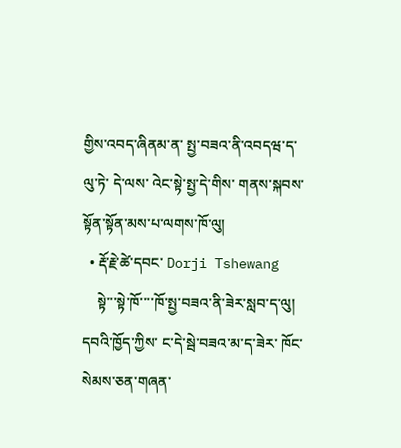གྱིས་འབད་ཞིནམ་ན་ སྤྱ་བཟའ་ནི་འབདཝ་ད་ལུ་ཏེ་ དེ་ལས་ འེང་སྟེ་སྤྱ་དེ་གིས་ གནས་སྐབས་སྟོན་སྟོན་མས་པ་ལགས་ཁོ་ལུ།
  • རྡོ་རྗེ་ཚེ་དབང་ Dorji Tshewang
    སྟེ་་་སྟེ་ཁོ་་་་ཁོ་སྤྱ་བཟའ་ནི་ཟེར་སླབ་ད་ལུ། དབའི་ཁྱོད་ཀྱིས་ ང་དེ་སྦེ་བཟའ་མ་ད་ཟེར་ ཁོང་སེམས་ཅན་གཞན་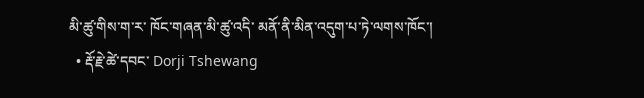མི་ཚུ་གིས་ག་ར་ ཁོང་གཞན་མི་ཚུ་འདི་ མནོ་ནི་མིན་འདུག་པ་ཏེ་ལགས་ཁོང་།
  • རྡོ་རྗེ་ཚེ་དབང་ Dorji Tshewang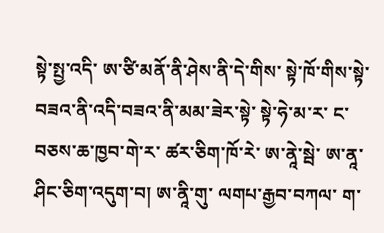སྟེ་སྤྱ་འདི་ ཨ་ཙི་མནོ་ནི་ཤེས་ནི་དེ་གིས་ སྟེ་ཁོ་གིས་སྟེ་བཟའ་ནི་འདི་བཟའ་ནི་མམ་ཟེར་སྟེ་ སྟེ་ཧེ་མ་ར་ ང་བཅས་ཆ་ཁྱབ་གེ་ར་ ཚར་ཅིག་ཁོ་རེ་ ཨ་ནཱེ་སྦེ་ ཨ་ནཱ་ཤིང་ཅིག་འདུག་བ། ཨ་ནཱི་གུ་ ལགཔ་རྒྱབ་བཀལ་ ག་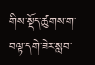གིས་སྡོད་ཚུགས་ག་ བལྟ་དགེ་ཟེར་སླབ་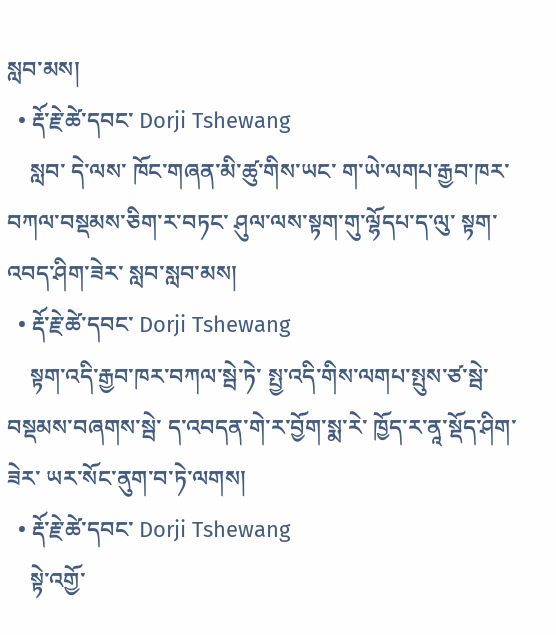སླབ་མས།
  • རྡོ་རྗེ་ཚེ་དབང་ Dorji Tshewang
    སླབ་ དེ་ལས་ ཁོང་གཞན་མི་ཚུ་གིས་ཡང་ ག་ཡེ་ལགཔ་རྒྱབ་ཁར་བཀལ་བསྡམས་ཅིག་ར་བཏང་ ཤུལ་ལས་སྟག་གུ་ལྷོདཔ་ད་ལུ་ སྟག་འབད་ཤིག་ཟེར་ སླབ་སླབ་མས།
  • རྡོ་རྗེ་ཚེ་དབང་ Dorji Tshewang
    སྟག་འདི་རྒྱབ་ཁར་བཀལ་སྦེ་ཏེ་ སྤྱ་འདི་གིས་ལགཔ་སྤུས་ཙ་སྦེ་བསྡམས་བཞགས་སྦེ་ ད་འབདན་གེ་ར་བྱོག་སྨ་རེ་ ཁྱོད་ར་ནཱ་སྡོད་ཤིག་ཟེར་ ཡར་སོང་ནུག་བ་ཏེ་ལགས།
  • རྡོ་རྗེ་ཚེ་དབང་ Dorji Tshewang
    སྟེ་འགྱོ་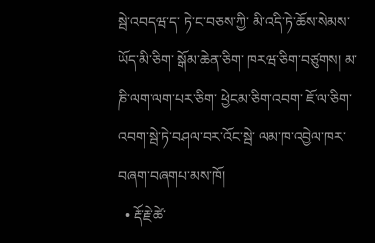སྦེ་འབདཝ་ད་ ཏེ་ང་བཅས་ཀྱི་ མི་འདི་ཏེ་ཆོས་སེམས་ཡོད་མི་ཅིག་ སྒོམ་ཆེན་ཅིག་ ཁརཝ་ཅིག་བཙུགས། མ་ཎི་ལག་ལག་པར་ཅིག་ ཕྱེངམ་ཅིག་འབག་ ཇོ་ལ་ཅིག་འབག་སྦེ་ཏེ་བཤལ་བར་འོང་སྦེ་ ལམ་ཁ་འབྱེལ་ཁར་ བཞག་བཞགཔ་མས་ཁོ།
  • རྡོ་རྗེ་ཚེ་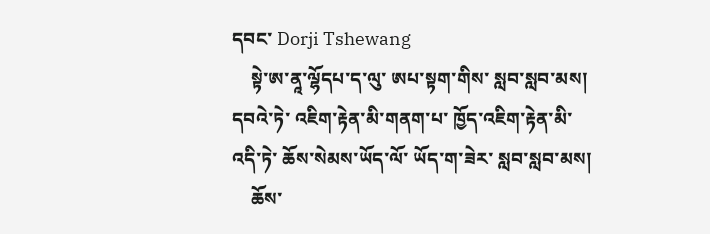དབང་ Dorji Tshewang
    སྟེ་ཨ་ནཱ་ལྷོདཔ་ད་ལུ་ ཨཔ་སྟག་གིས་ སླབ་སླབ་མས། དབའེ་ཏེ་ འཇིག་རྟེན་མི་གནག་པ་ ཁྱོད་འཇིག་རྟེན་མི་འདི་ཏེ་ ཆོས་སེམས་ཡོད་ལོ་ ཡོད་ག་ཟེར་ སླབ་སླབ་མས།
    ཆོས་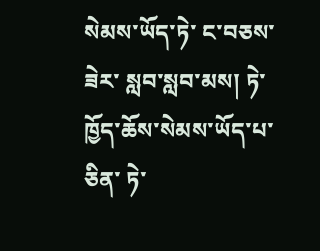སེམས་ཡོད་ཏེ་ ང་བཅས་ཟེར་ སླབ་སླབ་མས། ཏེ་ཁྱོད་ཆོས་སེམས་ཡོད་པ་ཅིན་ ཏེ་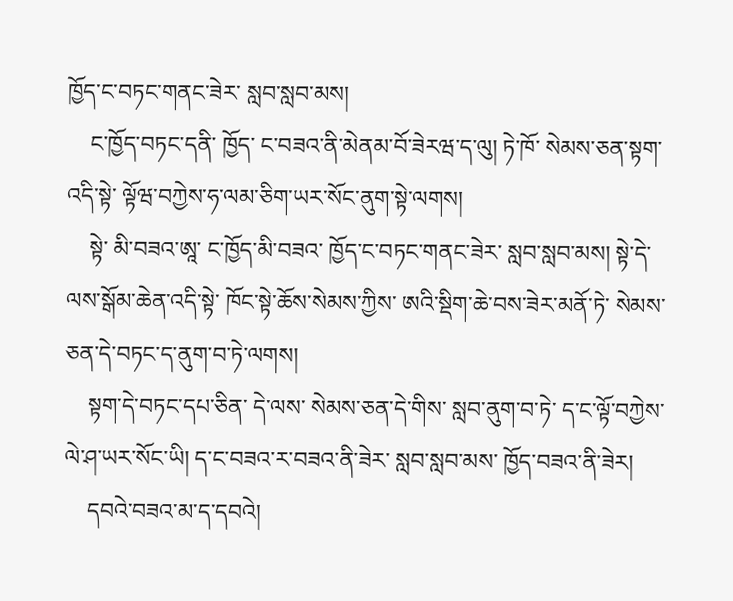ཁྱོད་ང་བཏང་གནང་ཟེར་ སླབ་སླབ་མས།
    ང་ཁྱོད་བཏང་དནི་ ཁྱོད་ ང་བཟའ་ནི་མེནམ་བོ་ཟེརཝ་ད་ལུ། ཏེ་ཁོ་ སེམས་ཅན་སྟག་འདི་སྟེ་ ལྟོཝ་བཀྱེས་ཧ་ལམ་ཅིག་ཡར་སོང་ནུག་སྟེ་ལགས།
    སྟེ་ མི་བཟའ་ཨཱ་ ང་ཁྱོད་མི་བཟའ་ ཁྱོད་ང་བཏང་གནང་ཟེར་ སླབ་སླབ་མས། སྟེ་དེ་ལས་སྒོམ་ཆེན་འདི་སྟེ་ ཁོང་སྟེ་ཆོས་སེམས་ཀྱིས་ ཨའི་སྡིག་ཆེ་བས་ཟེར་མནོ་ཏེ་ སེམས་ཅན་དེ་བཏང་ད་ནུག་བ་ཏེ་ལགས།
    སྟག་དེ་བཏང་དཔ་ཅིན་ དེ་ལས་ སེམས་ཅན་དེ་གིས་ སླབ་ནུག་བ་ཏེ་ ད་ང་ལྟོ་བཀྱེས་ལེ་ཤ་ཡར་སོང་ཡི། ད་ང་བཟའ་ར་བཟའ་ནི་ཟེར་ སླབ་སླབ་མས་ ཁྱོད་བཟའ་ནི་ཟེར།
    དབའེ་བཟའ་མ་ད་དབའེ།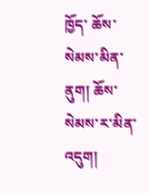ཁྱོད་ ཆོས་སེམས་མིན་ནུག། ཆོས་སེམས་ར་མིན་འདུག།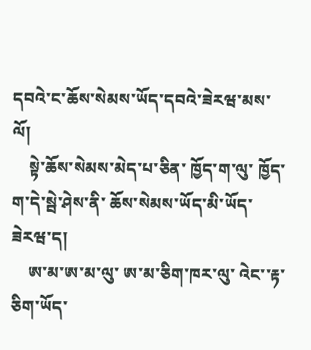དབའེ་ང་ཆོས་སེམས་ཡོད་དབའེ་ཟེརཝ་མས་ལོ།
    སྟེ་ཆོས་སེམས་མེད་པ་ཅིན་ ཁྱོད་ག་ལུ་ ཁྱོད་ག་དེ་སྦེ་ཤེས་ནི་ ཆོས་སེམས་ཡོད་མི་ཡོད་ཟེརཝ་ད།
    ཨ་མ་ཨ་མ་ལུ་ ཨ་མ་ཅིག་ཁར་ལུ་ འེང་་རྟ་ཅིག་ཡོད་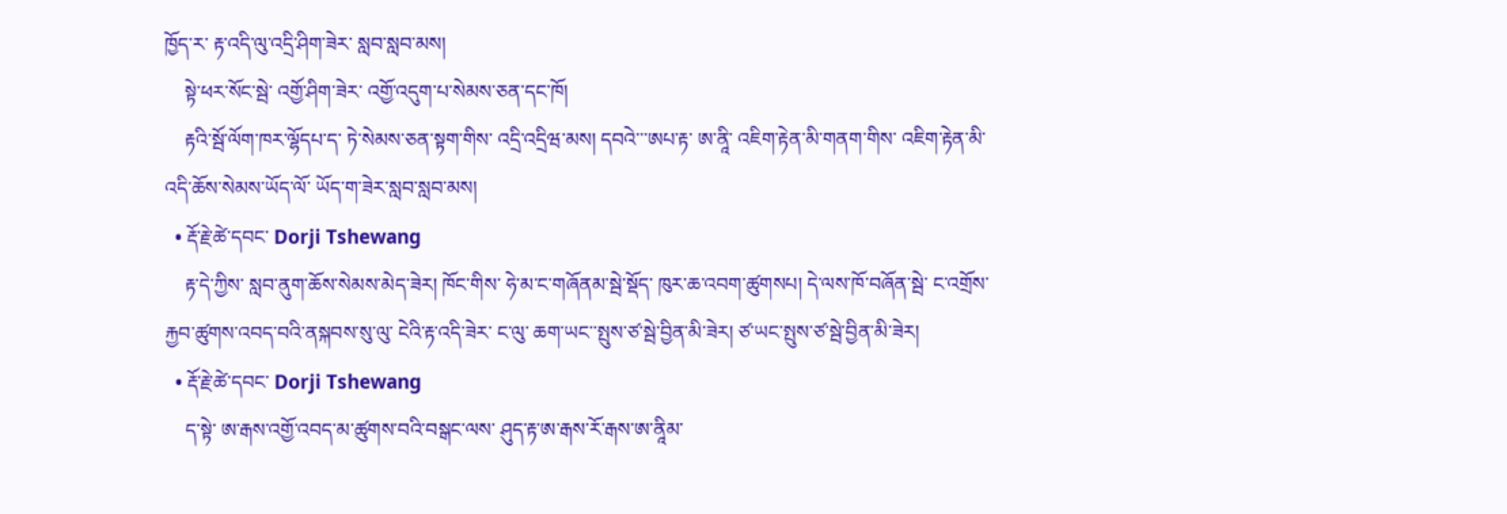ཁྱོད་ར་ རྟ་འདི་ལུ་འདྲི་ཤིག་ཟེར་ སླབ་སླབ་མས།
    སྟེ་ཕར་སོང་སྦེ་ འགྱོ་ཤིག་ཟེར་ འགྱོ་འདུག་པ་སེམས་ཅན་དང་ཁོ།
    རྟའི་སྦོ་ལོག་ཁར་ལྷོདཔ་ད་ ཏེ་སེམས་ཅན་སྟག་གིས་ འདྲི་འདྲིཝ་མས། དབའེ་་་ཨཔ་རྟ་ ཨ་ནཱི་ འཇིག་རྟེན་མི་གནག་གིས་ འཇིག་རྟེན་མི་འདི་ཆོས་སེམས་ཡོད་ལོ་ ཡོད་ག་ཟེར་སླབ་སླབ་མས།
  • རྡོ་རྗེ་ཚེ་དབང་ Dorji Tshewang
    རྟ་དེ་ཀྱིས་ སླབ་ནུག་ཆོས་སེམས་མེད་ཟེར། ཁོང་གིས་ ཧེ་མ་ང་གཞོནམ་སྦེ་སྡོད་ ཁུར་ཆ་འབག་ཚུགསཔ། དེ་ལས་ཁོ་བཞོན་སྦེ་ ང་འགྲོས་རྐྱབ་ཚུགས་འབད་བའི་ནསྐབས་སུ་ལུ་ ངེའི་རྟ་འདི་ཟེར་ ང་ལུ་ ཆག་ཡང་་སྤུས་ཙ་སྦེ་བྱིན་མི་ཟེར། ཙ་ཡང་སྤུས་ཙ་སྦེ་བྱིན་མི་ཟེར།
  • རྡོ་རྗེ་ཚེ་དབང་ Dorji Tshewang
    ད་སྟེ་ ཨ་རྒས་འགྱོ་འབད་མ་ཚུགས་བའི་བསྒང་ལས་ ཤུད་རྟ་ཨ་རྒས་རོ་རྒས་ཨ་ནཱིམ་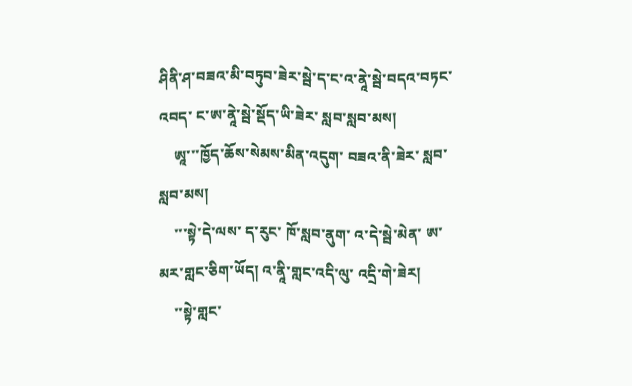ཤིནི་ཤ་བཟའ་མི་བཏུབ་ཟེར་སྦེ་ད་ང་འ་ནཱེ་སྦེ་བདའ་བཏང་འབད་ ང་ཨ་ནཱེ་སྦེ་སྡོད་ཡི་ཟེར་ སླབ་སླབ་མས།
    ཨཱ་་་ཁྱོད་ཆོས་སེམས་མིན་འདུག་ བཟའ་ནི་ཟེར་ སླབ་སླབ་མས།
    ་་་སྟེ་དེ་ལས་ ད་རུང་ ཁོ་སླབ་ནུག་ འ་དེ་སྦེ་མེན་ ཨ་མར་གླང་ཅིག་ཡོད། འ་ནཱི་གླང་འདི་ལུ་ འདྲི་གེ་ཟེར།
    ་་སྟེ་གླང་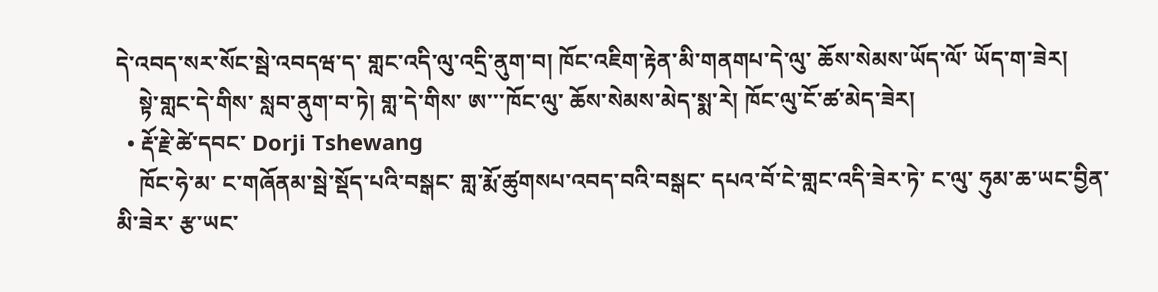དེ་འབད་སར་སོང་སྦེ་འབདཝ་ད་ གླང་འདི་ལུ་འདྲི་ནུག་བ། ཁོང་འཇིག་རྟེན་མི་གནགཔ་དེ་ལུ་ ཆོས་སེམས་ཡོད་ལོ་ ཡོད་ག་ཟེར།
    སྟེ་གླང་དེ་གིས་ སླབ་ནུག་བ་ཏེ། གླ་དེ་གིས་ ཨ་་་ཁོང་ལུ་ ཆོས་སེམས་མེད་སྨ་རེ། ཁོང་ལུ་ངོ་ཚ་མེད་ཟེར།
  • རྡོ་རྗེ་ཚེ་དབང་ Dorji Tshewang
    ཁོང་ཧེ་མ་ ང་གཞོནམ་སྦེ་སྡོད་པའི་བསྒང་ གླ་རྨོ་ཚུགསཔ་འབད་བའི་བསྒང་ དཔའ་བོ་ངེ་གླང་འདི་ཟེར་ཏེ་ ང་ལུ་ ཧུམ་ཆ་ཡང་བྱིན་མི་ཟེར་ རྩ་ཡང་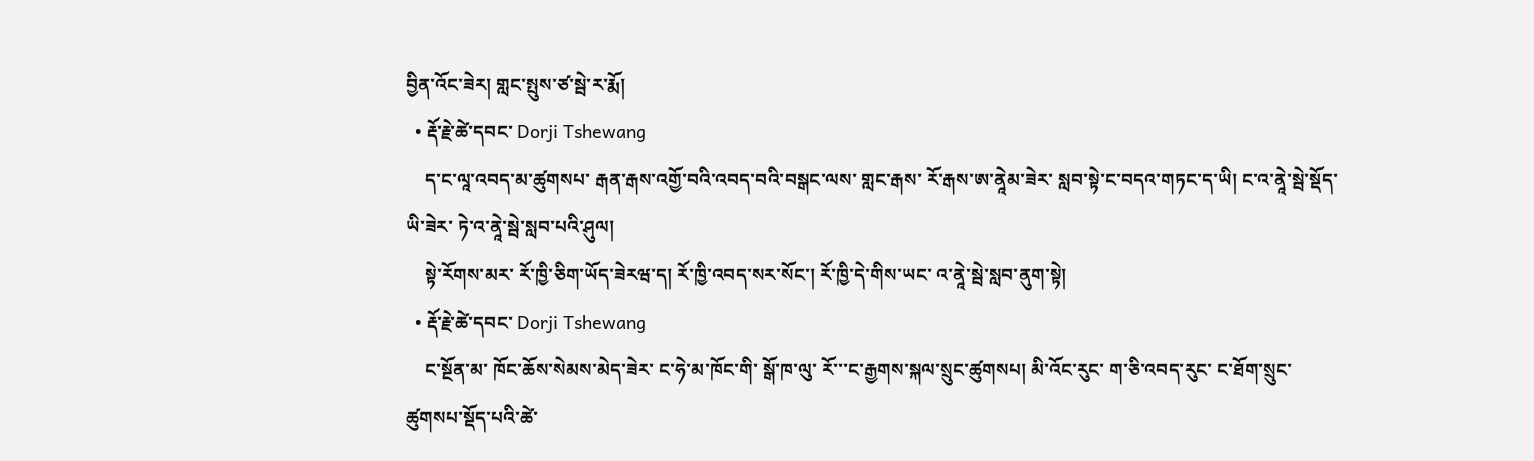བྱིན་འོང་ཟེར། གླང་སྤུས་ཙ་སྦེ་ར་རྨོ།
  • རྡོ་རྗེ་ཚེ་དབང་ Dorji Tshewang
    ད་ང་ལཱ་འབད་མ་ཚུགསཔ་ རྒན་རྒས་འགྱོ་བའི་འབད་བའི་བསྒང་ལས་ གླང་རྒས་ རོ་རྒས་ཨ་ནཱེམ་ཟེར་ སླབ་སྟེ་ང་བདའ་གཏང་ད་ཡི། ང་འ་ནཱེ་སྦེ་སྡོད་ཡི་ཟེར་ ཏེ་འ་ནཱེ་སྦེ་སླབ་པའི་ཤུལ།
    སྟེ་རོགས་མར་ རོ་ཁྱི་ཅིག་ཡོད་ཟེརཝ་ད། རོ་ཁྱི་འབད་སར་སོང་། རོ་ཁྱི་དེ་གིས་ཡང་ འ་ནཱེ་སྦེ་སླབ་ནུག་སྟེ།
  • རྡོ་རྗེ་ཚེ་དབང་ Dorji Tshewang
    ང་སྔོན་མ་ ཁོང་ཆོས་སེམས་མེད་ཟེར་ ང་ཧེ་མ་ཁོང་གི་ སྒོ་ཁ་ལུ་ རོ་་་ང་རྒྱགས་སྐལ་སྲུང་ཚུགསཔ། མི་འོང་རུང་ ག་ཅི་འབད་རུང་ ང་ཐོག་སྲུང་ཚུགསཔ་སྡོད་པའི་ཚེ་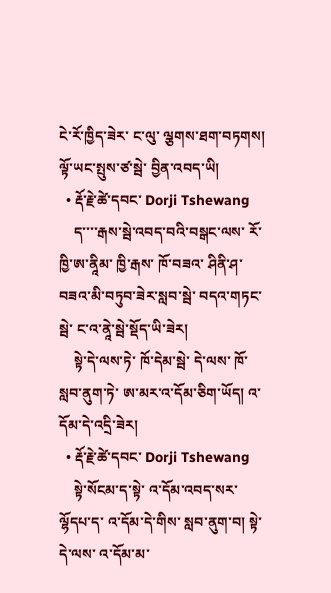ངེ་རོ་ཁྱིད་ཟེར་ ང་ལུ་ ལྕགས་ཐག་བཏགས། ལྟོ་ཡང་སྤུས་ཙ་སྦེ་ བྱིན་འབད་ཡི།
  • རྡོ་རྗེ་ཚེ་དབང་ Dorji Tshewang
    ད་་་་རྒས་སྦེ་འབད་བའི་བསྒང་ལས་ རོ་ཁྱི་ཨ་ནཱིམ་ ཁྱི་རྒས་ ཁོ་བཟའ་ ཤིནི་ཤ་བཟའ་མི་བཏུབ་ཟེར་སླབ་སྦེ་ བདའ་གཏང་སྦེ་ ང་འ་ནཱེ་སྦེ་སྡོད་ཡི་ཟེར།
    སྟེ་དེ་ལས་ཏེ་ ཁོ་དེམ་སྦེ་ དེ་ལས་ ཁོ་སླབ་ནུག་ཏེ་ ཨ་མར་འ་དོམ་ཅིག་ཡོད། འ་དོམ་དེ་འདྲི་ཟེར།
  • རྡོ་རྗེ་ཚེ་དབང་ Dorji Tshewang
    སྟེ་སོངམ་ད་སྟེ་ འ་དོམ་འབད་སར་ལྷོདཔ་ད་ འ་དོམ་དེ་གིས་ སླབ་ནུག་བ། སྟེ་དེ་ལས་ འ་དོམ་མ་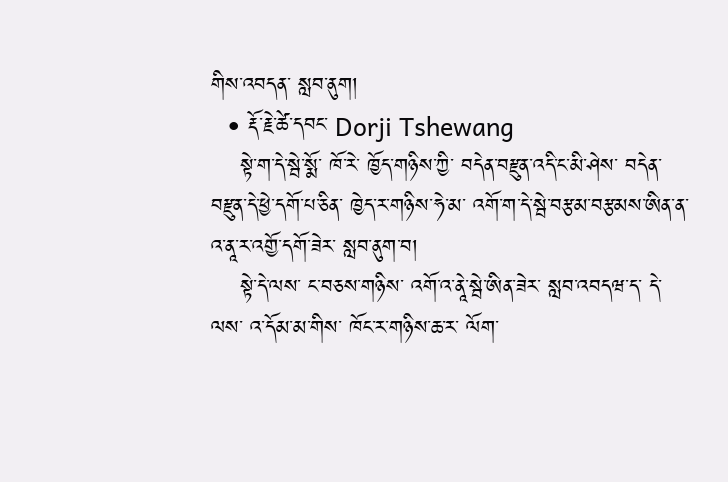གིས་འབདན་ སླབ་ནུག།
  • རྡོ་རྗེ་ཚེ་དབང་ Dorji Tshewang
    སྟེ་ག་དེ་སྦེ་སྨོ་ ཁོ་རེ་ ཁྱོད་གཉིས་ཀྱི་ བདེན་བརྫུན་འདི་ང་མི་ཤེས་ བདེན་བརྫུན་དེ་ཕྱེ་དགོ་པ་ཅིན་ ཁྱེད་ར་གཉིས་ཧེ་མ་ འགོ་ག་དེ་སྦེ་བརྩམ་བརྩམས་ཨིན་ན་ འ་ནཱ་ར་འགྱོ་དགོ་ཟེར་ སླབ་ནུག་བ།
    སྟེ་དེ་ལས་ ང་བཅས་གཉིས་ འགོ་འ་ནཱེ་སྦེ་ཨིན་ཟེར་ སླབ་འབདཝ་ད་ དེ་ལས་ འ་དོམ་མ་གིས་ ཁོང་ར་གཉིས་ཆ་ར་ ལོག་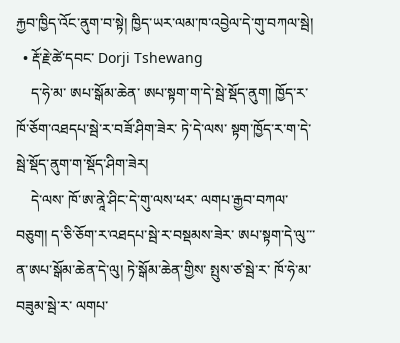རྐྱབ་ཁྱིད་འོང་ནུག་བ་སྟེ། ཁྱིད་ཡར་ལམ་ཁ་འབྱེལ་དེ་གུ་བཀལ་སྦེ།
  • རྡོ་རྗེ་ཚེ་དབང་ Dorji Tshewang
    ད་ཧེ་མ་ ཨཔ་སྒོམ་ཆེན་ ཨཔ་སྟག་ག་དེ་སྦེ་སྡོད་ནུག། ཁྱོད་ར་ཁོ་ཅོག་འཐདཔ་སྦེ་ར་བཟོ་ཤིག་ཟེར་ ཏེ་དེ་ལས་ སྟག་ཁྱོད་ར་ག་དེ་སྦེ་སྡོད་ནུག་ག་སྡོད་ཤིག་ཟེར།
    དེ་ལས་ ཁོ་ཨ་ནཱེ་ཤིང་དེ་གུ་ལས་ཕར་ ལགཔ་རྒྱབ་བཀལ་བཅུག། ད་ཅི་ཅོག་ར་འཐདཔ་སྦེ་ར་བསྡམས་ཟེར་ ཨཔ་སྟག་དེ་ལུ་་་ན་ཨཔ་སྒོམ་ཆེན་དེ་ལུ། ཏེ་སྒོམ་ཆེན་གྱིས་ སྤུས་ཙ་སྦེ་ར་ ཁོ་ཧེ་མ་བཟུམ་སྦེ་ར་ ལགཔ་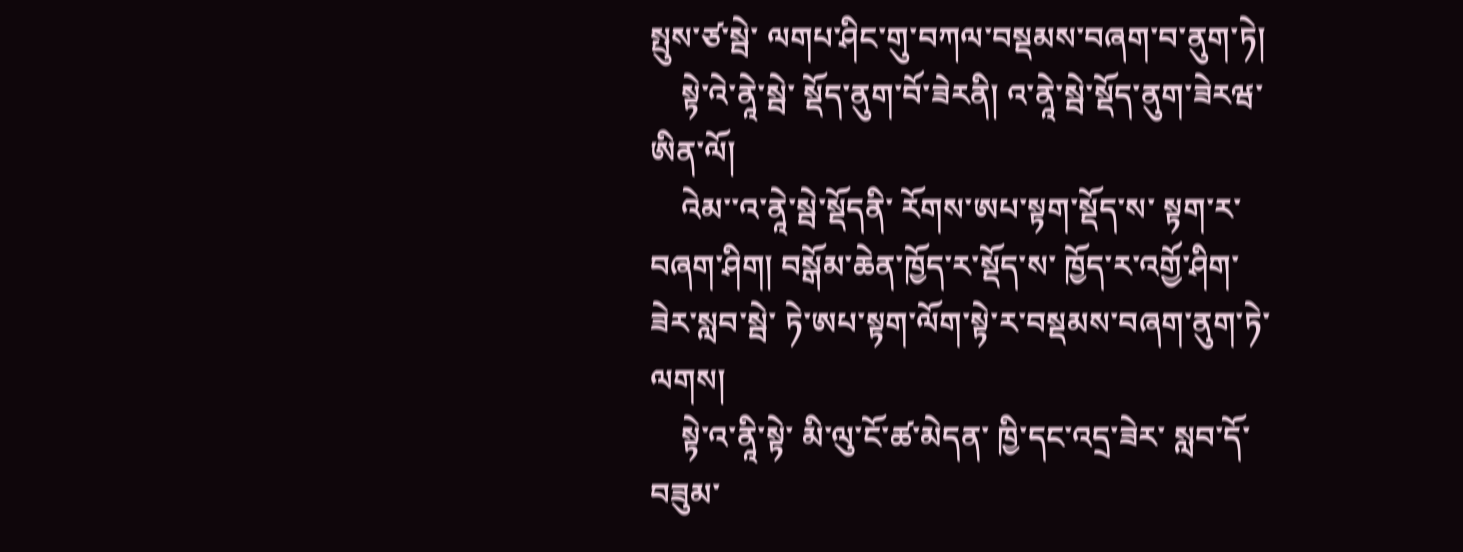སྤུས་ཙ་སྦེ་ ལགཔ་ཤིང་གུ་བཀལ་བསྡམས་བཞག་བ་ནུག་ཏེ།
    སྟེ་འེ་ནཱེ་སྦེ་ སྡོད་ནུག་བོ་ཟེརནི། འ་ནཱེ་སྦེ་སྡོད་ནུག་ཟེརཝ་ཨིན་ལོ།
    འེམ་་འ་ནཱེ་སྦེ་སྡོདནི་ རོགས་ཨཔ་སྟག་སྡོད་ས་ སྟག་ར་བཞག་ཤིག། བསྒོམ་ཆེན་ཁྱོད་ར་སྡོད་ས་ ཁྱོད་ར་འགྱོ་ཤིག་ཟེར་སླབ་སྦེ་ ཏེ་ཨཔ་སྟག་ལོག་སྟེ་ར་བསྡམས་བཞག་ནུག་ཏེ་ལགས།
    སྟེ་འ་ནཱི་སྟེ་ མི་ལུ་ངོ་ཚ་མེདན་ ཁྱི་དང་འདྲ་ཟེར་ སླབ་དོ་བཟུམ་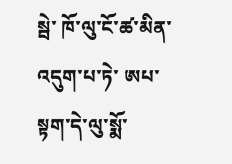སྦེ་ ཁོ་ལུ་ངོ་ཚ་མིན་འདུག་པ་ཏེ་ ཨཔ་སྟག་དེ་ལུ་སྨོ་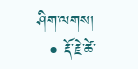ཤིག་ལགས།
  • རྡོ་རྗེ་ཚེ་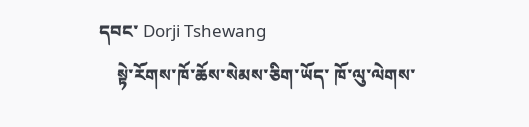དབང་ Dorji Tshewang
    སྟེ་རོགས་ཁོ་ཆོས་སེམས་ཅིག་ཡོད་ ཁོ་ལུ་ལེགས་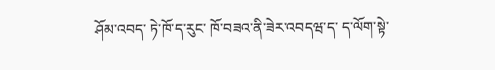ཤོམ་འབད་ ཏེ་ཁོ་ད་རུང་ ཁོ་བཟའ་ནི་ཟེར་འབདཝ་ད་ ད་ལོག་སྟེ་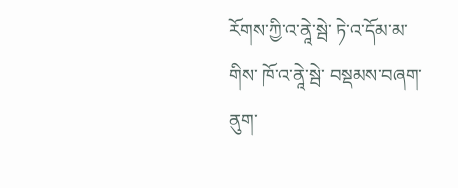རོགས་ཀྱི་འ་ནཱེ་སྦེ་ ཏེ་འ་དོམ་མ་གིས་ ཁོ་འ་ནཱེ་སྦེ་ བསྡམས་བཞག་ནུག་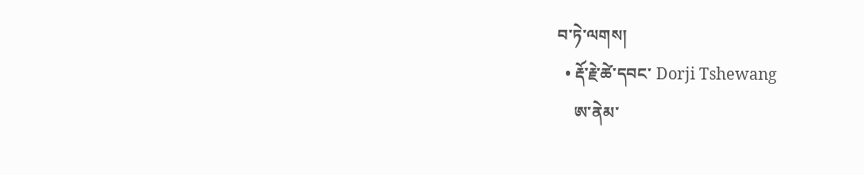བ་ཏེ་ལགས།
  • རྡོ་རྗེ་ཚེ་དབང་ Dorji Tshewang
    ཨ་ནེམ་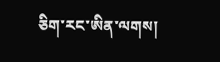ཅིག་རང་ཨིན་ལགས།